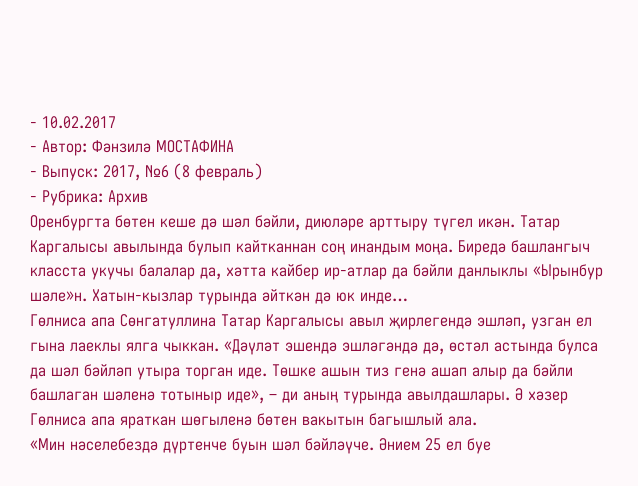- 10.02.2017
- Автор: Фәнзилә МОСТАФИНА
- Выпуск: 2017, №6 (8 февраль)
- Рубрика: Архив
Оренбургта бөтен кеше дә шәл бәйли, диюләре арттыру түгел икән. Татар Каргалысы авылында булып кайтканнан соң инандым моңа. Биредә башлангыч класста укучы балалар да, хәтта кайбер ир-атлар да бәйли данлыклы «Ырынбур шәле»н. Хатын-кызлар турында әйткән дә юк инде…
Гөлниса апа Сөнгатуллина Татар Каргалысы авыл җирлегендә эшләп, узган ел гына лаеклы ялга чыккан. «Дәүләт эшендә эшләгәндә дә, өстәл астында булса да шәл бәйләп утыра торган иде. Төшке ашын тиз генә ашап алыр да бәйли башлаган шәленә тотыныр иде», – ди аның турында авылдашлары. Ә хәзер Гөлниса апа яраткан шөгыленә бөтен вакытын багышлый ала.
«Мин нәселебездә дүртенче буын шәл бәйләүче. Әнием 25 ел буе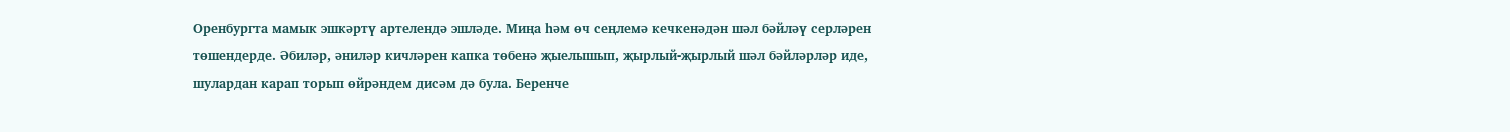Оренбургта мамык эшкәртү артелендә эшләде. Миңа һәм өч сеңлемә кечкенәдән шәл бәйләү серләрен төшендерде. Әбиләр, әниләр кичләрен капка төбенә җыелышып, җырлый-җырлый шәл бәйләрләр иде, шулардан карап торып өйрәндем дисәм дә була. Беренче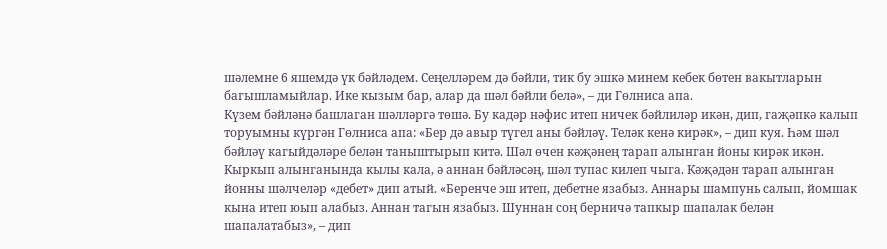шәлемне 6 яшемдә үк бәйләдем. Сеңелләрем дә бәйли, тик бу эшкә минем кебек бөтен вакытларын багышламыйлар. Ике кызым бар, алар да шәл бәйли белә», – ди Гөлниса апа.
Күзем бәйләнә башлаган шәлләргә төшә. Бу кадәр нәфис итеп ничек бәйлиләр икән, дип, гаҗәпкә калып торуымны күргән Гөлниса апа: «Бер дә авыр түгел аны бәйләү. Теләк кенә кирәк», – дип куя. Һәм шәл бәйләү кагыйдәләре белән таныштырып китә. Шәл өчен кәҗәнең тарап алынган йоны кирәк икән. Кыркып алынганында кылы кала, ә аннан бәйләсәң, шәл тупас килеп чыга. Кәҗәдән тарап алынган йонны шәлчеләр «дебет» дип атый. «Беренче эш итеп, дебетне язабыз. Аннары шампунь салып, йомшак кына итеп юып алабыз. Аннан тагын язабыз. Шуннан соң берничә тапкыр шапалак белән шапалатабыз», – дип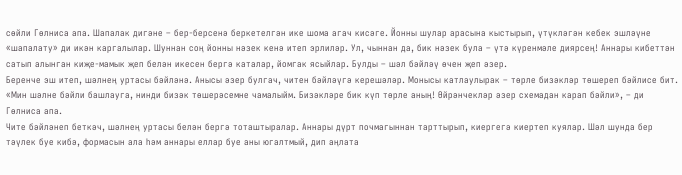сөйли Гөлниса апа. Шапалак дигәне – бер-берсенә беркетелгән ике шома агач кисәге. Йонны шулар арасына кыстырып, үтүкләгән кебек эшләүне «шапалату» ди икән каргалылар. Шуннан соң йонны нәзек кенә итеп эрлиләр. Ул, чыннан да, бик нәзек була – үтә күренмәле диярсең! Аннары кибеттән сатып алынган киҗе-мамык җеп белән икесен бергә каталар, йомгак ясыйлар. Булды – шәл бәйләү өчен җеп әзер.
Беренче эш итеп, шәлнең уртасы бәйләнә. Анысы әзер булгач, читен бәйләүгә керешәләр. Монысы катлаулырак – төрле бизәкләр төшереп бәйлисе бит. «Мин шәлне бәйли башлауга, нинди бизәк төшерәсемне чамалыйм. Бизәкләре бик күп төрле аның! Өйрәнчекләр әзер схемадан карап бәйли», – ди Гөлниса апа.
Чите бәйләнеп беткәч, шәлнең уртасы белән бергә тоташтыралар. Аннары дүрт почмагыннан тарттырып, киергегә киертеп куялар. Шәл шунда бер тәүлек буе кибә, формасын ала һәм аннары еллар буе аны югалтмый, дип аңлата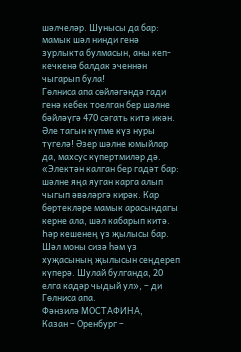шәлчеләр. Шунысы да бар: мамык шәл нинди генә зурлыкта булмасын, аны кеп-кечкенә балдак эченнән чыгарып була!
Гөлниса апа сөйләгәндә гади генә кебек тоелган бер шәлне бәйләүгә 470 сәгать китә икән. Әле тагын күпме күз нуры түгелә! Әзер шәлне юмыйлар да, махсус күпертмиләр дә. «Электән калган бер гадәт бар: шәлне яңа яуган карга алып чыгып әвәләргә кирәк. Кар бөртекләре мамык арасындагы керне ала, шәл кабарып китә. Һәр кешенең үз җылысы бар. Шәл моны сизә һәм үз хуҗасының җылысын сеңдереп күперә. Шулай булганда, 20 елга кадәр чыдый ул», – ди Гөлниса апа.
Фәнзилә МОСТАФИНА,
Казан – Оренбург –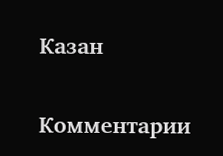Казан

Комментарии